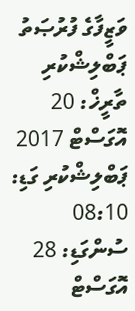ވަޒީފާގެ ފުރުޞަތު
ޕަބްލިޝްކުރި ތާރީޚް: 20 އޮގަސްޓް 2017
ޕަބްލިޝްކުރި ގަޑި: 08:10
ސުންގަޑި: 28 އޮގަސްޓް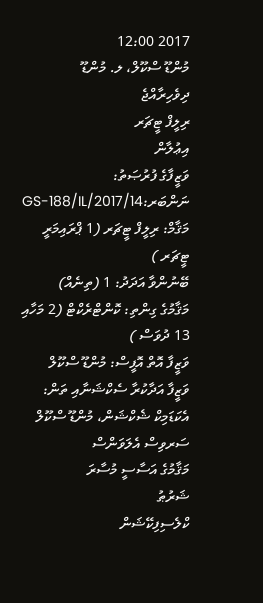2017 12:00
މުންޑޫ ސްކޫލް، ލ. މުންޑޫ
ދިވެހިރާއްޖެ
ރިލީފް ޓީޗަރ
އިޢުލާން
ވަޒީފާގެ ފުރުޞަތު:                                                                                          ނަންބަރ:GS-188/IL/2017/14
މަޤާމް: ރިލީފް ޓީޗަރ (1 ޕްރައިމަރީ ޓީޗަރ )
ބޭނުންވާ އަދަދު: 1 (ތިނެއް)                                                            މަޤާމުގެ ގިންތި: ކޮންޓްރެކްޓް (2 މަހާއި 13 ދުވަސް )
ވަޒީފާ އޮތް އޮފީސް: މުންޑޫ ސްކޫލް
ވަޒީފާ އަދާކުރާ ސެކްޝަނާއި ތަން: އެކަޑަމިކް ޝެކްޝަން، މުންޑޫ ސްކޫލް
ސަރވިސް އެލަވަންސް
މަޤާމުގެ އަސާސީ މުސާރަ
ޝަރުޠު
ކްލެސިފިކޭޝަން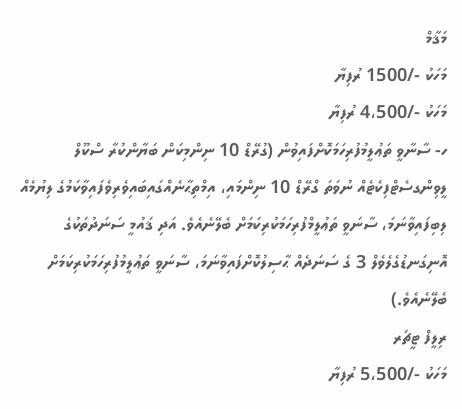މަޤާމް
މަހަކު -/1500 ރުފިޔާ
މަހަކު -/4،500 ރުފިޔާ
ހ- ސާނާވީ ތަޢުލީމުފުރިހަމަކޮށްފައިވުން (ގުރޭޑް 10 ނިންމިކަން ބަޔާންކުރާ ސްކޫލް ލީވިންގސެޓްފިކެޓެއް ނުވަތަ ގްރޭޑް 10 ނިންމައި، އިމްތިޙާނެއްގައިބައިވެރިވެފައިވާކަމުގެ ލިޔުމެއް ލިބިފައިވާނަމަ، ސާނަވީ ތަޢުލީމްފުރިހަމަކުރިކަމަށް ބެލޭނެއެވެ. އަދި ޤައުމީ ސަނަދުތަކުގެ އޮނިގަނޑުގެލެވެލް 3 ގެ ސަނަދެއް ޙާސިލުކޮށްފައިވާނަމަ، ސާނަވީ ތަޢުލީމުފުރިހަމަކުރިކަމަށް ބެލޭނެއެވެ.)
ރިލީފް ޓީޗަރ
މަހަކު -/5،500 ރުފިޔާ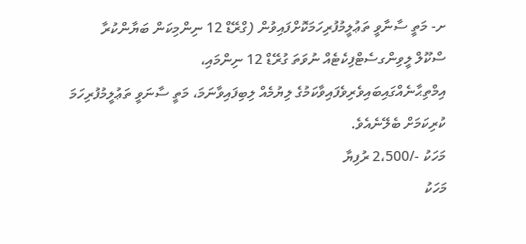ށ- މަތީ ސާނާވީ ތަޢުލީމުފުރިހަމަކޮށްފައިވުން (ގްރޭޑް 12 ނިންމިކަން ބަޔާންކުރާ ސްކޫލް ލީވިންގސެޓްފިކެޓެއް ނުވަތަ ގުރޭޑް 12 ނިންމައި، އިމްތިޙާނެއްގައިބައިވެރިވެފައިވާކަމުގެ ލިޔުމެއް ލިބިފައިވާނަމަ، މަތީ ސާނަވީ ތަޢުލީމުފުރިހަމަ ކުރިކަމަށް ބެލޭނެއެވެ.
މަހަކު -/2،500 ރުފިޔާ
މަހަކު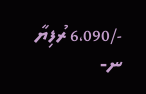-/6،090 ރުފިޔާ
ނ-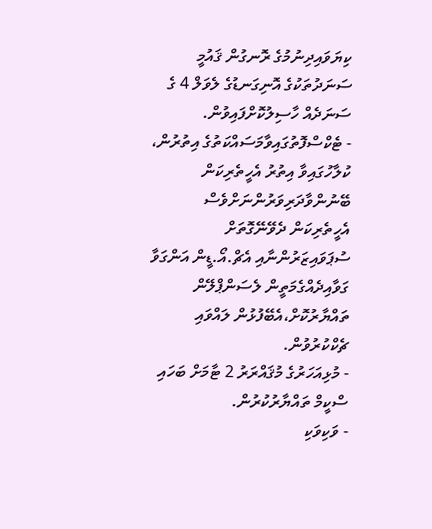ކިޔަވައިދިނުމުގެ ރޮނގުން ޤައުމީ ސަނަދުތަކުގެ އޮނިގަނޑުގެ ލެވަލް 4 ގެ ސަނަދެއް ހާސިލުކޮށްފައިވުން.
- ޓެކްސްފޮތުގައިވާމަސައްކަތުގެ އިތުރުން، ކުލާހުގައިވާ އިތުރު އެހީތެރިކަން ބޭނުންވާދަރިވަރުންނަށްވެސް އެހީތެރިކަން ދެވޭނޭގޮތަށް ސުޕަވައިޒަރުންނާއި އެޗް.އޯ.ޑީން އަންގަވާ ގަވާއިދެއްގެމަތީން ލެސަންޕްލޭން ތައްޔާރުކޮށް،އެބޭފުޅުން ލައްވައި ޗެކްކުރުވުން.
- މުޅިއަހަރުގެ މުޤައްރަރު 2 ޓާމަށް ބަހައި ސްކީމް ތައްޔާރުކުރުން.
- ވަކިވަކި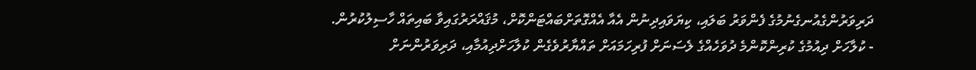ދަރިވަރުންގެއުނގެނުމުގެ ފެންވަރު ބަލައި، ކިޔަވައިދިނުން އެއާ އެއްގޮތަށްބައްޓަންކޮށް، މުޤައްރަރުގައިވާ ބައިތައް ހާސިލުކުރުން.
- ކުލާހަށް ދިއުމުގެ ކުރިންކޮންމެ ދުވަހެއްގެ ލެސަނަށް ފުރިހަމައަށް ތައްޔާރުވެގެން ކުލާހަށްދިއުމާއި، ދަރިވަރުންނަށް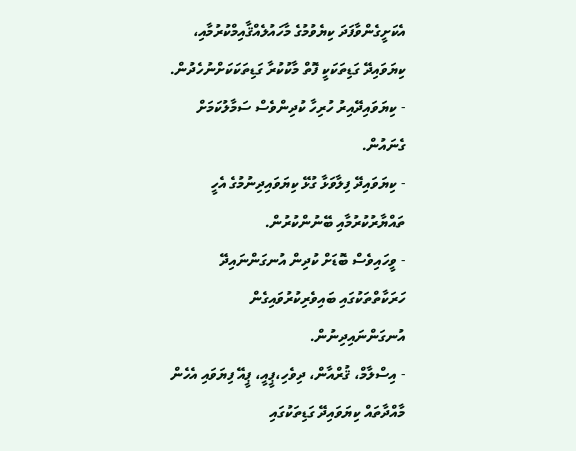އެކަށީގެންވާފަދަ ކިޔެވުމުގެ މާހައުލެއްޤާއިމްކުރުމާއި، ކިޔަވައިދޭ ގަޑިތަކަކީ ފޮތް މާކުކުރާ ގަޑިތަކަކަށްނުހެދުން.
- ކިޔަވައިދޭއިރު ހުރިހާ ކުދިންވެސް ސަމާލުކަމަށް ގެނައުން.
- ކިޔަވައިދޭ ފިލާވަޅާ ގުޅޭ ކިޔަވައިދިނުމުގެ އެހީ ތައްޔާރުކުރުމާއި ބޭނުންކުރުން.
- ވީހައިވެސް ބޮޑަށް ކުދިން އުނގަންނައިދޭ ހަރަކާތްތަކުގައި ބައިވެރިކުރުވައިގެން އުނގަންނައިދިނުން.
- އިސްލާމް، ޤުރްއާން، ދިވެހި،ޕީއީ، ޕީއޭ ފިޔަވައި އެހެން މާއްދާތައް ކިޔަވައިދޭ ގަޑިތަކުގައި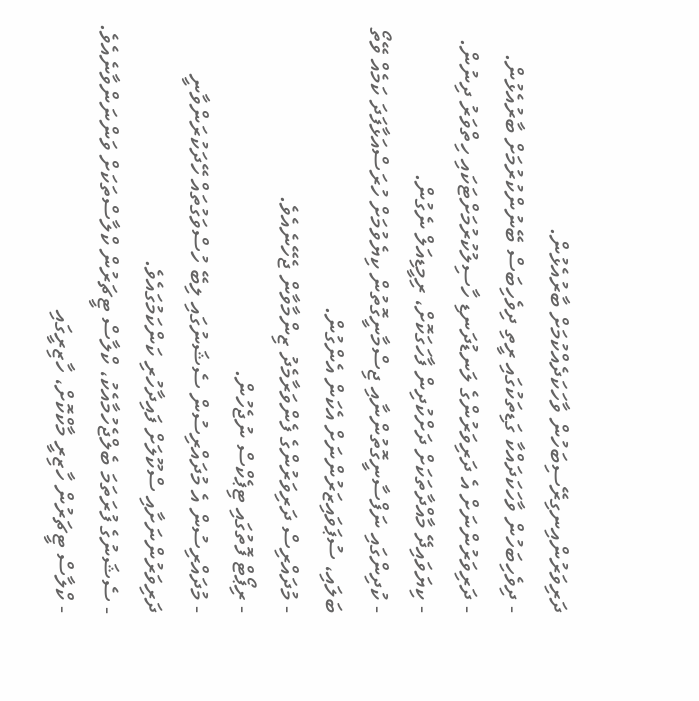ދަރިވަރުންއިނގިރޭސިބަހުން ވާހަކަދެއްކުމަށް ބާރުއެޅުން.
- ދިވެހިބަހުން ވާހަކަދައްކާ ގަޑިތަކުގައި ރީތި ދިވެހިބަސް ބޭނުންކުރުމަށް ބާރުއެޅުން.
- ދަރިވަރުންނަށް އެ ދަރިވަރުންގެ ލަނޑުދަނޑި ހާސިލުކުރުމަށްޓަކައި ހިތްވަރު ދިނުން.
- ކިޔަވައިދޭ މާއްދާތަކަށް ދަށްކުދިން ފާހަގަކޮށް، ރިމީޑިއަލް ނެގުން.
- ކުދިންގައި ނަފްސާނީގޮތުންނާއި ޖިސްމާނީގޮތުން ކިޔެވުމަށް ހުރަސްއަޅާފަދަ ކަމެއް ވޭތޯ ބަލައި، ސުޕަވައިޒަރުންނަށް އެކަން އެންގުން.
- މުދައްރިސް ދަރިވަރުންގެ ފެންވަރާމެދު ޒިންމާވާން ޖެހޭނެއެވެ.
- ރިޕޯޓް ފޮތުގައި ޓިޕެކްސް ނުޖެހުން.
- މުދައްރިސުން އެ މުދައްރިސުން ސެޝަނުގައި ލިބޭ ހުސްވަގުތައް ހޭދަކުރަންވާނީ ދަރިވަރުންނަށާއި ސްކޫލަށް ފައިދާހުރި ކަންކަމުގައެވެ.
- ސެޝަނުގެ ފުރަތަމަ ބެލްޖެހުމާއެކު، ކްލާސް ޓީޗަރުން ކްލާސްތަކަށް ވަންނަންވާނެއެވެ.
- ކްލާސް ޓީޗަރުން ހާޒިރީ މާކްކޮށް، ހާޒިރީގައި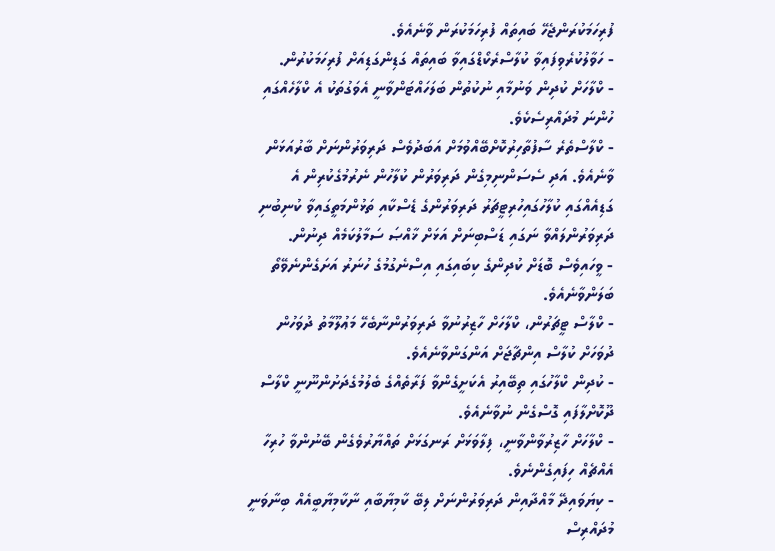ފުރިހަމަކުރަންޖެހޭ ބައިތައް ފުރިހަމަކުރަން ވާނެއެވެ.
- ހަވާލުކުރެވިފައިވާ ކުލާސްރެކޯޑްގައިވާ ބައިތައް ގަޑިންގަޑިއަށް ފުރިހަމަކުރުން.
- ކްލާހަށް ކުދިން ވަނުމާއި ނުކުތުން ބަލަހައްޓަންވާނީ އެވަގުތަކު އެ ކްލާހެއްގައި ހުންނަ މުދައްރިސެކެވެ.
- ކްލާސްތެރެ ސާފުތާހިރުކޮށްބޭއްވުމަށް އަބަދުވެސް ދަރިވަރުންނަށް ބާރުއަޅަން ވާނެއެވެ. އަދި ސެސަންނިމިގެން ދަރިވަރުން ކުލާހުން ނެރުމުގެކުރިން އެ ގަޑިއެއްގައި ކުލާހުގައިހުރިޓީޗަރު ދަރިވަރުންގެ ޑެސްކާއި ތަޅުންމަތީގައިވާ ކުނިބުނި ދަރިވަރުންލައްވާ ނަގައި ޑަސްބިނަށް އަޅަށް ޚާއްޞަ ސަމާލުކަމެއް ދިނުން.
- ވީހައިވެސް ބޮޑަށް ކުދިންގެ ކިބައިގައި އިސްނެގުމުގެ ހުނަރު އަށަގެންނެވޭތޯ ބަލަންވާނެއެވެ.
- ކްލާސް ޓީޗަރުން، ކްލާހަށް ހާޒިރުނުވާ ދަރިވަރުންނާބެހޭ މަޢުލޫމާތު ދުވަހުން ދުވަހަށް ކުލާސް އިންޗާޖަށް އަންގަންވާނެއެވެ.
- ކުދިން ކްލާހުގައި ތިބޭއިރު އެކަށީގެންވާ ފަރާތެއްގެ ބެލުމުގެދަށުންނޫނީ ކްލާސް ދޫކޮށްލާފައި ގޮސްގެން ނުވާނެއެވެ.
- ކްލާހަށް ހާޒިރުވާންވާނީ، ފިލާވަޅަށް ރަނގަޅަށް ތައްޔާރުވެގެން ބޭނުންވާ ހުރިހާ އެއްޗެއް ހިފައިގެންނެވެ.
- ކިޔަވައިދޭ މާއްދާއިން ދަރިވަރުންނަށް ލިބޭ ކާމިޔާބާއި ނާކާމިޔާބީއެއް ބިނާވަނީ މުދައްރިސް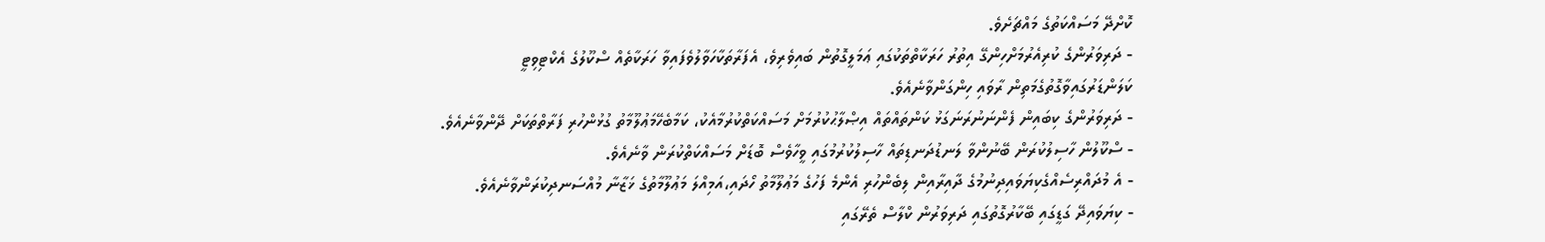ކޮށްދޭ މަސައްކަތުގެ މައްޗަށެވެ.
- ދަރިވަރުންގެ ކުރިއެރުމަށްހިންގޭ އިތުރު ހަރަކާތްތަކުގައި ޢަމަލީގޮތުން ބައިވެރިވެ، އެފަރާތަކާހަވާލުވެފައިވާ ހަރަކާތެއް ސްކޫލުގެ އެކްޓިވިޓީ ކަލަންޑަރުގައިވާގޮތުގެމަތިން ރާވައި ހިންގަންވާނެއެވެ.
- ދަރިވަރުންގެ ކިބައިން ފެންނަނުރަނަގަޅު ކަންތައްތައް އިޞްލާޙުކުރުމަށް މަސައްކަތްކުރުމާއެކު، ކަމާބެހޭމަޢުލޫމާތު ގުޅުންހުރި ފަރާތްތަކަށް ދޭންވާނެއެވެ.
- ސްކޫލުން ހާސިލުކުރަން ބޭނުންވާ ލަނޑުދަނޑިތައް ހާސިލުކުރުމުގައި ވީހާވެސް ބޮޑަށް މަސައްކަތްކުރަން ވާނެއެވެ.
- އެ މުދައްރިސެއްގެކިޔަވައިދިނުމުގެ ދާއިރާއިން ލިބެންހުރި އެންމެ ފަހުގެ މަޢުލޫމާތު ހޯދައި،އަމިއްލަ މަޢުލޫމާތުގެ ޚަޒާނާ މުއްސަނދިކުރަންވާނެއެވެ.
- ކިޔަވައިދޭ ގަޑީގައި ބޭކާރުގޮތުގައި ދަރިވަރުން ކްލާސް ތެރޭގައި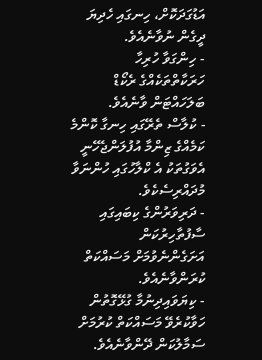އަޑުގަދަކޮށް، ހިނގައި ހެދިޔަ ދީގެން ނުވާނެއެވެ.
- ހިންގަވާ ހުރިހާ ހަރަކާތްތަކެއްގެ ރެކޯޑް ބަލަހައްޓަން ވާނެއެވެ.
- ކުލާސް ތެރޭގައި ހިނގާ ކޮންމެ ކަމެއްގެ ޒިންމާ އުފުލަންޖެހޭނީ އެވަގުތަކު އެ ކްލާހުގައި ހުންނަވާ މުދައްރިސެކެވެ.
- ދަރިވަރުންގެ ކިބައިގައި ސާފުތާހިރުކަން އަށަގެންނެވުމަށް މަސައްކަތް ކުރަންވާނެއެވެ.
- ކިޔަވައިދިނުމާ ގުޅޭގޮތުން ހަވާކުރެވޭ މަސައްކަތް ކުރުމަށް ސަމާލުކަން ދޭންވާނެއެވެ.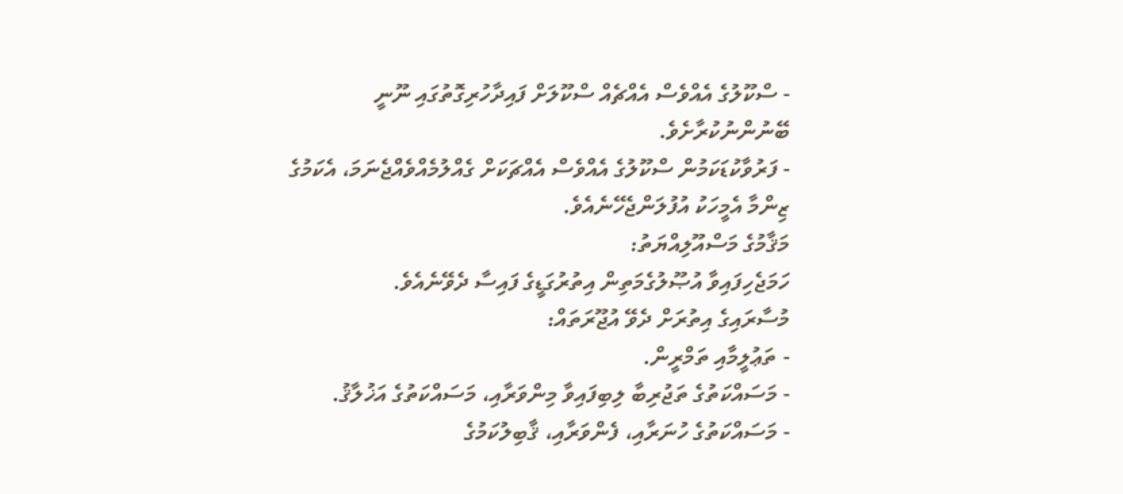- ސްކޫލުގެ އެއްވެސް އެއްޗެއް ސްކޫލަށް ފައިދާހުރިގޮތުގައި ނޫނީ ބޭނުންނުކުރާށެވެ.
- ފަރުވާކުޑަކަމުން ސްކޫލުގެ އެއްވެސް އެއްޗަކަށް ގެއްލުމެއްވެއްޖެނަމަ، އެކަމުގެ ޒިންމާ އެމީހަކު އުފުލަންޖެހޭނެއެވެ.
މަޤާމުގެ މަސްއޫލިއްޔަތު:
ހަމަޖެހިފައިވާ އުޞޫލުގެމަތިން އިތުރުގަޑީގެ ފައިސާ ދެވޭނެއެވެ.
މުސާރައިގެ އިތުރަށް ދެވޭ އުޖޫރަތައް:
- ތަޢުލީމާއި ތަމްރީން.
- މަސައްކަތުގެ ތަޖުރިބާ ލިބިފައިވާ މިންވަރާއި، މަސައްކަތުގެ އަޚުލާޤު.
- މަސައްކަތުގެ ހުނަރާއި، ފެންވަރާއި، ޤާބިލުކަމުގެ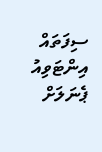ސިފަތައް އިންޓަވިއު ޕެނަލަށް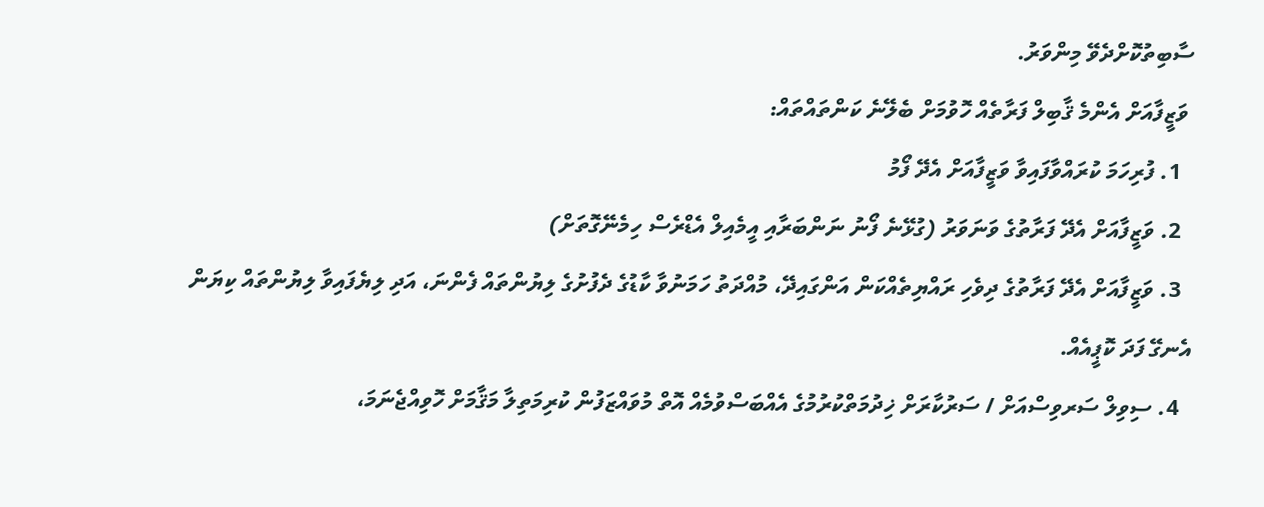ސާބިތުކޮށްދެވޭ މިންވަރު.
 ވަޒީފާއަށް އެންމެ ޤާބިލް ފަރާތެއް ހޮވުމަށް ބެލޭނެ ކަންތައްތައް:
  1. ފުރިހަމަ ކުރައްވާފައިވާ ވަޒީފާއަށް އެދޭ ފޯމު
  2. ވަޒީފާއަށް އެދޭ ފަރާތުގެ ވަނަވަރު (ގުޅޭނެ ފޯނު ނަންބަރާއި އީމެއިލް އެޑްރެސް ހިމެނޭގޮތަށް)
  3. ވަޒީފާއަށް އެދޭ ފަރާތުގެ ދިވެހި ރައްޔިތެއްކަން އަންގައިދޭ، މުއްދަތު ހަމަނުވާ ކާޑުގެ ދެފުށުގެ ލިޔުންތައް ފެންނަ، އަދި ލިޔެފައިވާ ލިޔުންތައް ކިޔަން އެނގޭ ފަދަ ކޮޕީއެއް.
  4. ސިވިލް ސަރވިސްއަށް / ސަރުކާރަށް ޚިދުމަތްކުރުމުގެ އެއްބަސްވުމެއް އޮތް މުވައްޒަފުން ކުރިމަތިލާ މަޤާމަށް ހޮވިއްޖެނަމަ،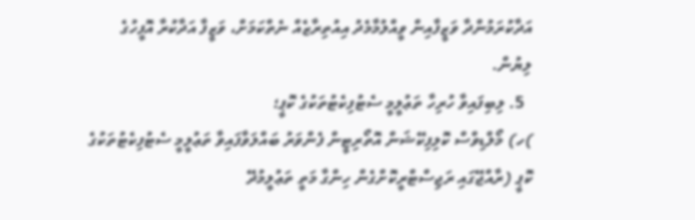އަދާކުރަމުންދާ ވަޒީފާއިން ވީއްލުމާމެދު އިއުތިރާޒެއް ނެތްކަމަށް، ވަޒީފާ އަދާކުރާ އޮފީހުގެ ލިޔުން.
  5. ލިބިފައިވާ ހުރިހާ ތަޢުލީމީ ސެޓުފިކެޓުތަކުގެ ކޮޕީ؛
)ހ) މޯލްޑިވްސް ކޮލިފިކޭޝަން އޮތޯރިޓީން ފެންވަރު ބައްލަވާފައިވާ ތަޢުލީމީ ސެޓުފިކެޓުތަކުގެ ކޮޕީ (ރާއްޖޭގައި ރަޖިސްޓްރީކޮށްގެން ހިންގާ މަތީ ތަޢުލީމުދޭ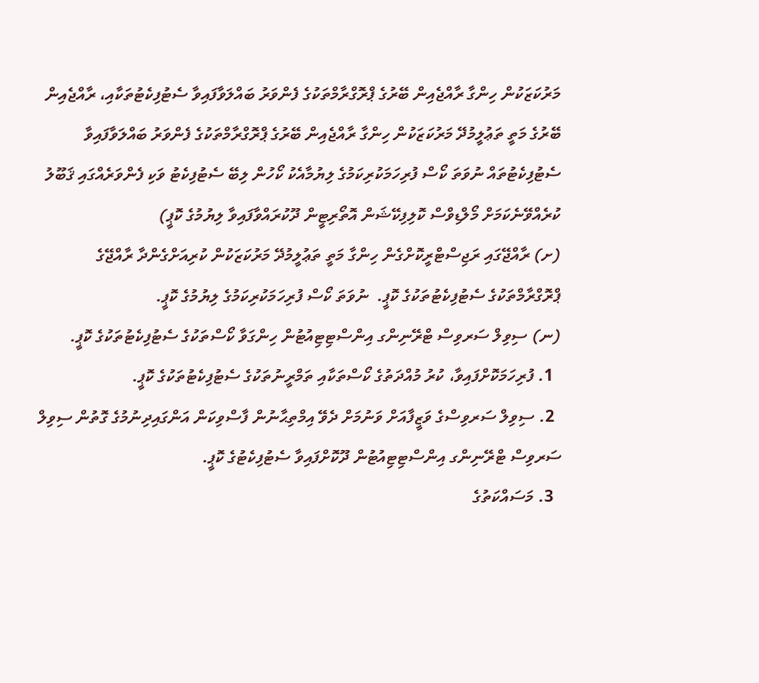މަރުކަޒަކުން ހިންގާ ރާއްޖެއިން ބޭރުގެ ޕްރޮގްރާމްތަކުގެ ފެންވަރު ބައްލަވާފައިވާ ސެޓުފިކެޓުތަކާއި، ރާއްޖެއިން ބޭރުގެ މަތީ ތަޢުލީމުދޭ މަރުކަޒަކުން ހިންގާ ރާއްޖެއިން ބޭރުގެ ޕްރޮގްރާމްތަކުގެ ފެންވަރު ބައްލަވާފައިވާ ސެޓުފިކެޓުތައް ނުވަތަ ކޯސް ފުރިހަމަކުރިކަމުގެ ލިޔުމާއެކު ކޯހުން ލިބޭ ސެޓުފިކެޓު ވަކި ފެންވަރެއްގައި ޤަބޫލު ކުރެއްވޭނެކަމަށް މޯލްޑިވްސް ކޮލިފިކޭޝަން އޮތޯރިޓީން ދޫކުރައްވާފައިވާ ލިޔުމުގެ ކޮޕީ)
(ށ) ރާއްޖޭގައި ރަޖިސްޓްރީކޮށްގެން ހިންގާ މަތީ ތަޢުލީމުދޭ މަރުކަޒަކުން ކުރިއަށްގެންދާ ރާއްޖޭގެ ޕްރޮގްރާމްތަކުގެ ސެޓުފިކެޓުތަކުގެ ކޮޕީ.  ނުވަތަ ކޯސް ފުރިހަމަކުރިކަމުގެ ލިޔުމުގެ ކޮޕީ.
(ނ) ސިވިލް ސަރވިސް ޓްރޭނިންގ އިންސްޓިޓިއުޓުން ހިންގަވާ ކޯސްތަކުގެ ސެޓުފިކެޓުތަކުގެ ކޮޕީ.
  1. ފުރިހަމަކޮށްފައިވާ، ކުރު މުއްދަތުގެ ކޯސްތަކާއި ތަމްރީނުތަކުގެ ސެޓުފިކެޓުތަކުގެ ކޮޕީ.
  2. ސިވިލް ސަރވިސްގެ ވަޒީފާއަށް ވަނުމަށް ދެވޭ އިމްތިޙާނުން ފާސްވިކަން އަންގައިދިނުމުގެ ގޮތުން ސިވިލް ސަރވިސް ޓްރޭނިންގ އިންސްޓިޓިއުޓުން ދޫކޮށްފައިވާ ސެޓުފިކެޓުގެ ކޮޕީ.
  3. މަސައްކަތުގެ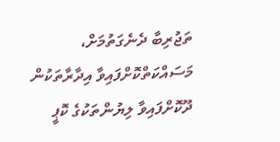ތަޖުރިބާ ދެނެގަތުމަށް، މަސައްކަތްކޮށްފައިވާ އިދާރާތަކުން ދޫކޮށްފައިވާ ލިޔުންތަކުގެ ކޮޕީ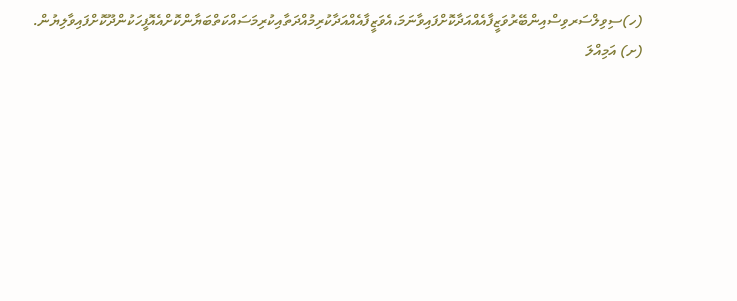(ހ)ސިވިލްސަރވިސްއިންބޭރުވަޒީފާއެއްއަދާކޮށްފައިވާނަމަ،އެވަޒީފާއެއްއަދާކުރިމުއްދަތާއިކުރިމަސައްކަތްބަޔާންކޮށްއެއޮފީހަކުންދޫކޮށްފައިވާލިޔުން.
(ށ) އަމިއްލަ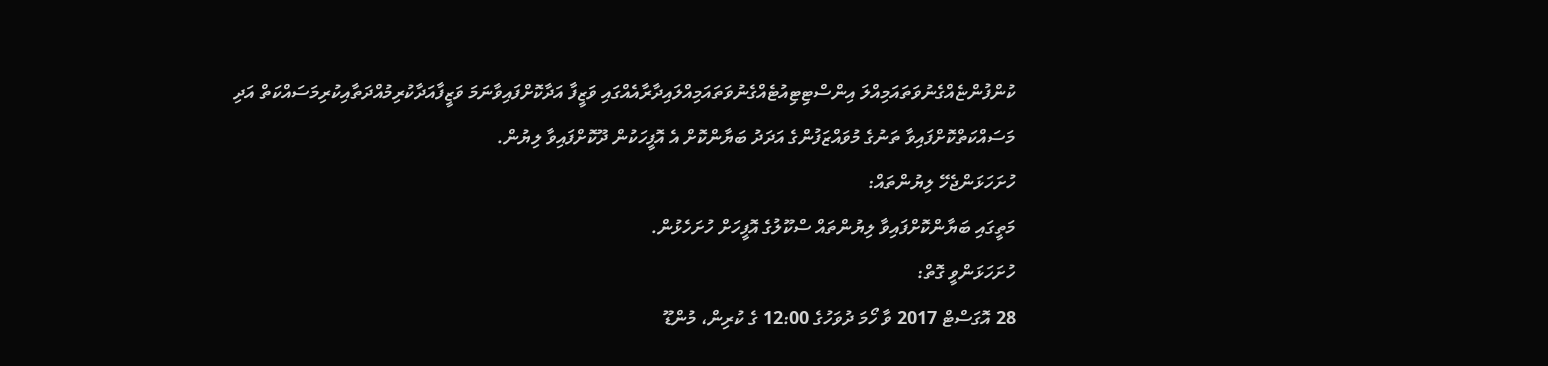ކުންފުންޏެއްގެނުވަތައަމިއްލަ އިންސްޓިޓިއުޓެއްގެނުވަތައަމިއްލައިދާރާއެއްގައި ވަޒީފާ އަދާކޮށްފައިވާނަމަ ވަޒީފާއަދާކުރިމުއްދަތާއިކުރިމަސައްކަތް އަދި މަސައްކަތްކޮށްފައިވާ ތަނުގެ މުވައްޒަފުންގެ އަދަދު ބަޔާންކޮށް އެ އޮފީހަކުން ދޫކޮށްފައިވާ ލިޔުން.
ހުށަހަޅަންޖެހޭ ލިޔުންތައް:
މަތީގައި ބަޔާންކޮށްފައިވާ ލިޔުންތައް ސްކޫލުގެ އޮފީހަށް ހުށަހެޅުން.
ހުށަހަޅަންވީ ގޮތް:
28 އޮގަސްޓް 2017 ވާ ހޯމަ ދުވަހުގެ 12:00 ގެ ކުރިން، މުންޑޫ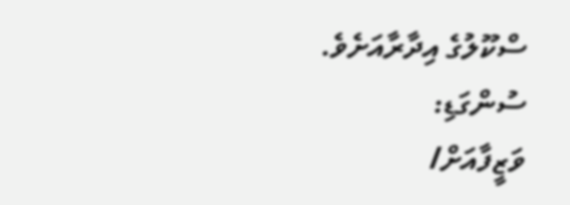ސްކޫލުގެ އިދާރާއަށެވެ.
ސުންގަޑި:
ވަޒީފާއަށް/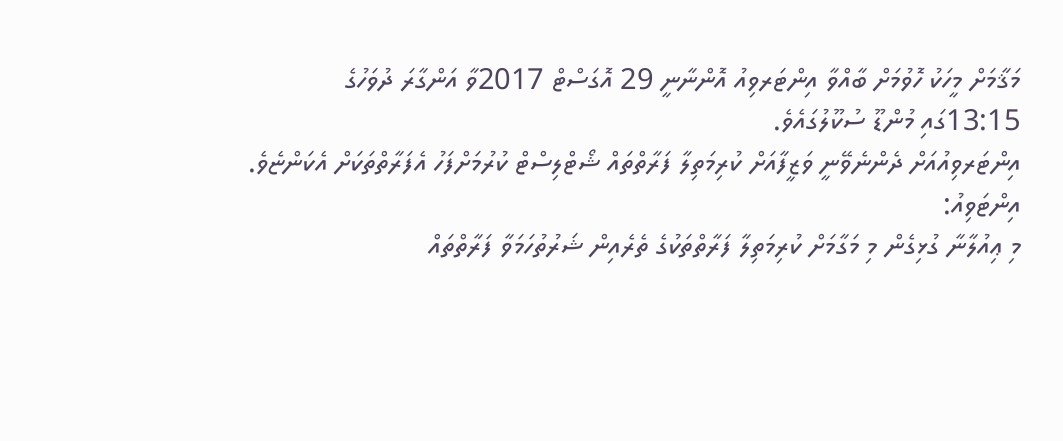މަޤާމަށް މީހަކު ހޮވުމަށް ބާއްވާ އިންޓަރވިއު އޮންނާނީ 29 އޮގަސްޓް 2017ވާ އަންގާރަ ދުވަހުގެ 13:15ގައި މުންޑޫ ސުކޫލުގައެވެ.
އިންޓަރވިއުއަށް ދެންނެވޭނީ ވަޒީފާއަށް ކުރިމަތިލާ ފަރާތްތައް ޝޯޓްލިސްޓް ކުރުމަށްފަހު އެފަރާތްތަކަށް އެކަންޏެވެ.
އިންޓަވިއު:
މި ޢިއުލާނާ ގުޅިގެން މި މަގާމަށް ކުރިމަތިލާ ފަރާތްތަކުގެ ތެރެއިން ޝަރުތުހަމަވާ ފަރާތްތައް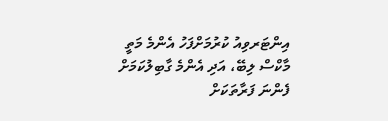އިންޓަރވިއު ކުރުމަށްފަހު އެންމެ މަތީ މާކްސް ލިބޭ، އަދި އެންމެ ގާބިލުކަމަށް ފެންނަ ފަރާތަކަށް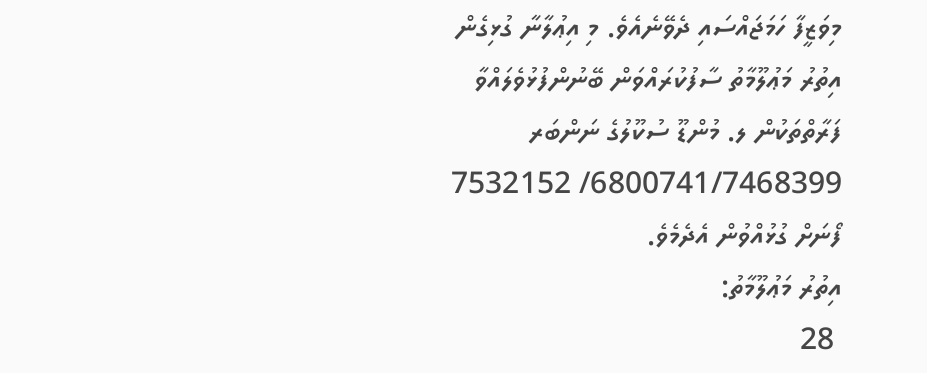މިވަޒީފާ ހަމަޖައްސައި ދެވޭނެއެވެ. މި އިޢުލާނާ ގުޅިގެން އިތުރު މަޢުލޫމާތު ސާފުކުރައްވަން ބޭނުންފުޅުވެލައްވާ ފަރާތްތަކުން ލ. މުންޑޫ ސުކޫލުގެ ނަންބަރ  6800741/7468399/ 7532152 ފޯނަށް ގުޅުއްވުން އެދެމެވެ.
އިތުރު މަޢުލޫމާތު:
 28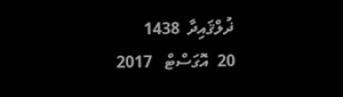ޛުލްޤައިދާ  1438
20  އޮގަސްޓް   2017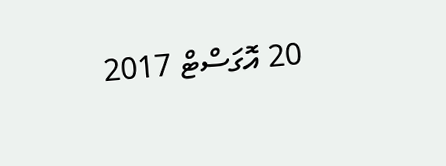20 އޮގަސްޓް 2017